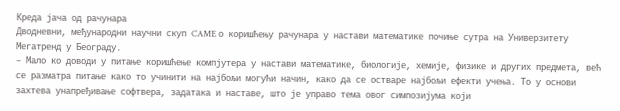Креда јача од рачунара
Дводневни, међународни научни скуп CAME о коришћењу рачунара у настави математике почиње сутра на Универзитету Мегатренд у Београду.
– Мало ко доводи у питање коришћење компјутера у настави математике, биологије, хемије, физике и других предмета, већ се разматра питање како то учинити на најбољи могући начин, како да се остваре најбољи ефекти учења. То у основи захтева унапређивање софтвера, задатака и наставе, што је управо тема овог симпозијума који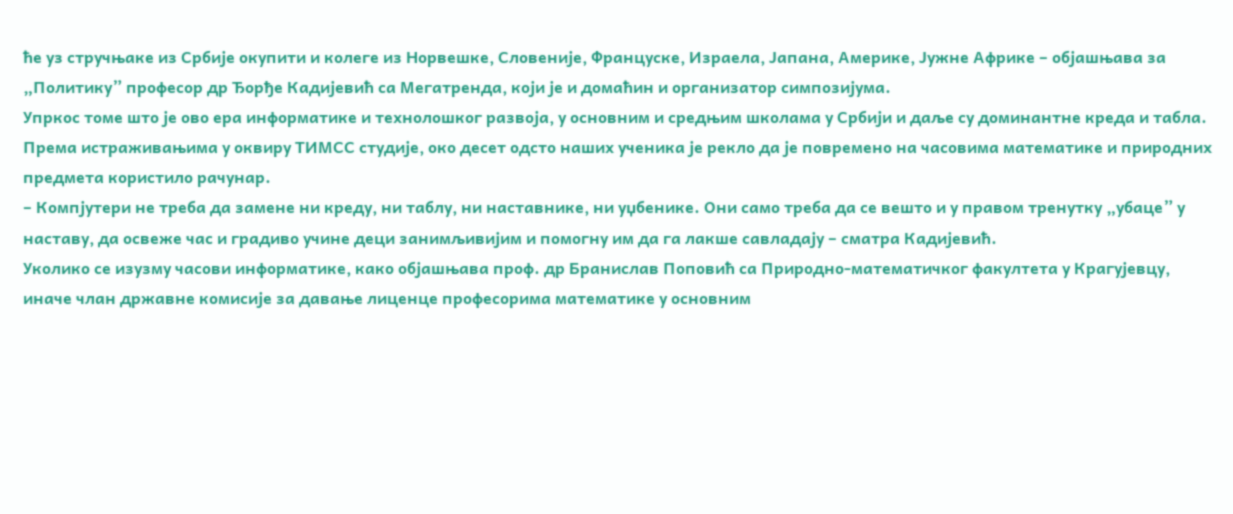ће уз стручњаке из Србије окупити и колеге из Норвешке, Словеније, Француске, Израела, Јапана, Америке, Јужне Африке – објашњава за „Политику” професор др Ђорђе Кадијевић са Мегатренда, који је и домаћин и организатор симпозијума.
Упркос томе што је ово ера информатике и технолошког развоја, у основним и средњим школама у Србији и даље су доминантне креда и табла. Према истраживањима у оквиру ТИМСС студије, око десет одсто наших ученика је рекло да је повремено на часовима математике и природних предмета користило рачунар.
– Компјутери не треба да замене ни креду, ни таблу, ни наставнике, ни уџбенике. Они само треба да се вешто и у правом тренутку „убаце” у наставу, да освеже час и градиво учине деци занимљивијим и помогну им да га лакше савладају – сматра Кадијевић.
Уколико се изузму часови информатике, како објашњава проф. др Бранислав Поповић са Природно-математичког факултета у Крагујевцу, иначе члан државне комисије за давање лиценце професорима математике у основним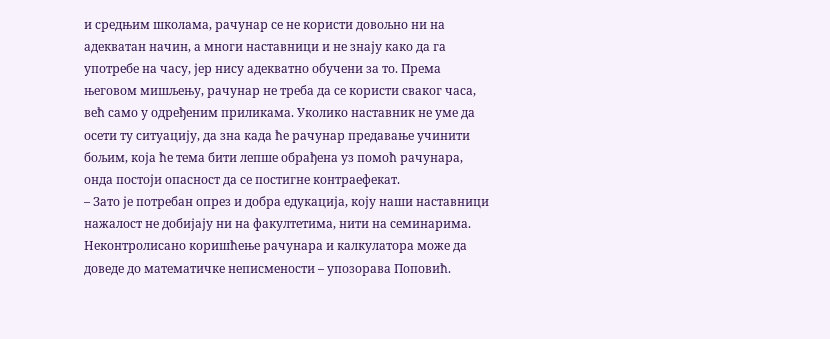и средњим школама, рачунар се не користи довољно ни на адекватан начин, а многи наставници и не знају како да га употребе на часу, јер нису адекватно обучени за то. Према његовом мишљењу, рачунар не треба да се користи сваког часа, већ само у одређеним приликама. Уколико наставник не уме да осети ту ситуацију, да зна када ће рачунар предавање учинити бољим, која ће тема бити лепше обрађена уз помоћ рачунара, онда постоји опасност да се постигне контраефекат.
– Зато је потребан опрез и добра едукација, коју наши наставници нажалост не добијају ни на факултетима, нити на семинарима. Неконтролисано коришћење рачунара и калкулатора може да доведе до математичке неписмености – упозорава Поповић.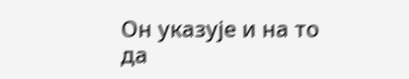Он указује и на то да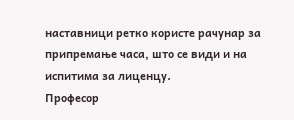наставници ретко користе рачунар за припремање часа, што се види и на испитима за лиценцу.
Професор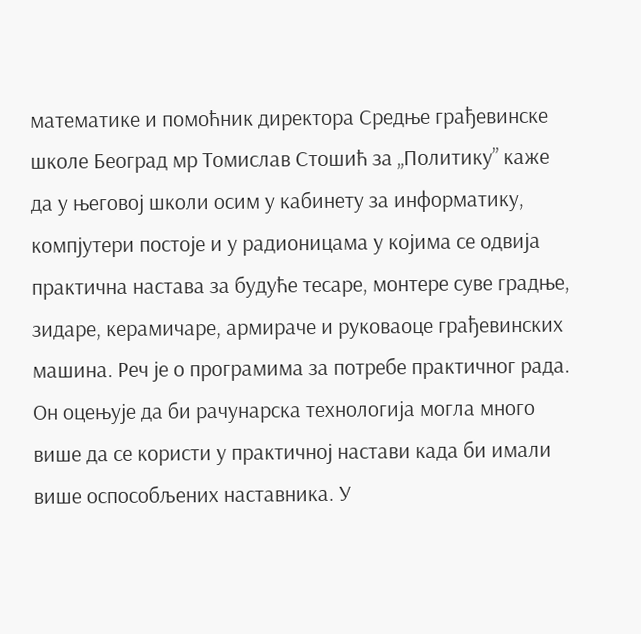математике и помоћник директора Средње грађевинске школе Београд мр Томислав Стошић за „Политику” каже да у његовој школи осим у кабинету за информатику, компјутери постоје и у радионицама у којима се одвија практична настава за будуће тесаре, монтере суве градње, зидаре, керамичаре, армираче и руковаоце грађевинских машина. Реч је о програмима за потребе практичног рада. Он оцењује да би рачунарска технологија могла много више да се користи у практичној настави када би имали више оспособљених наставника. У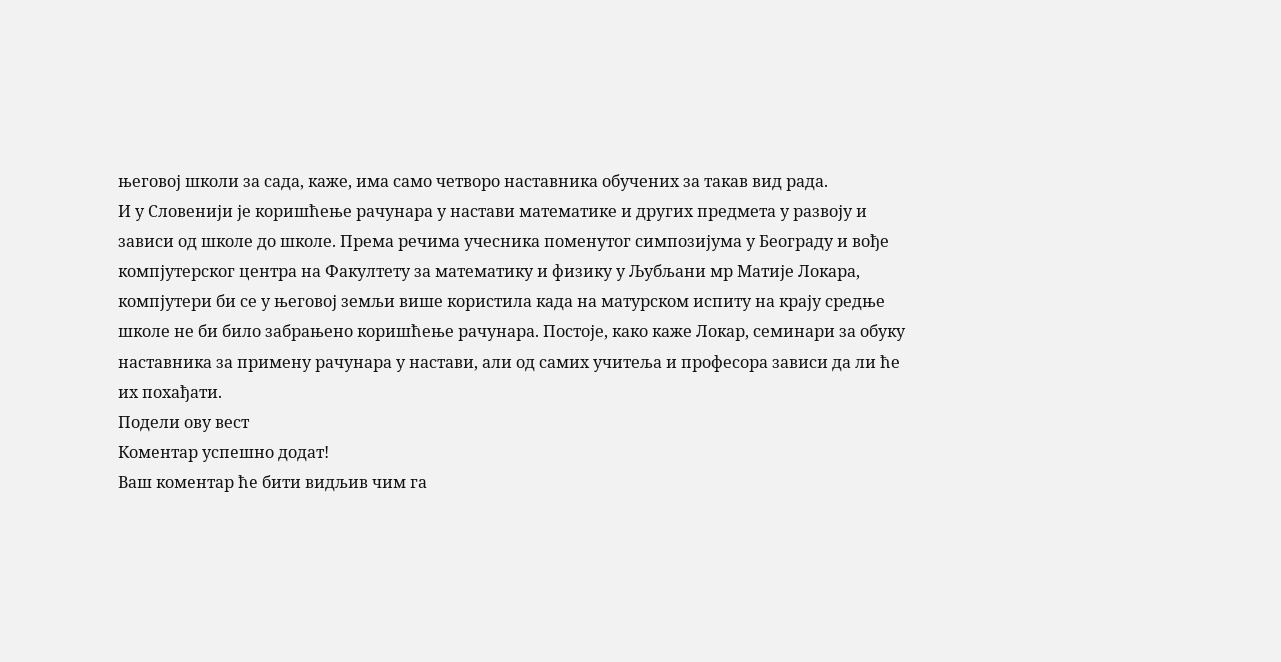његовој школи за сада, каже, има само четворо наставника обучених за такав вид рада.
И у Словенији је коришћење рачунара у настави математике и других предмета у развоју и зависи од школе до школе. Према речима учесника поменутог симпозијума у Београду и вође компјутерског центра на Факултету за математику и физику у Љубљани мр Матије Локара, компјутери би се у његовој земљи више користила када на матурском испиту на крају средње школе не би било забрањено коришћење рачунара. Постоје, како каже Локар, семинари за обуку наставника за примену рачунара у настави, али од самих учитеља и професора зависи да ли ће их похађати.
Подели ову вест
Комeнтар успeшно додат!
Ваш комeнтар ћe бити видљив чим га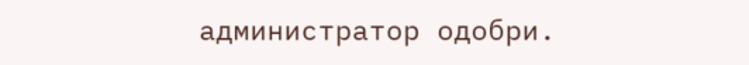администратор одобри.